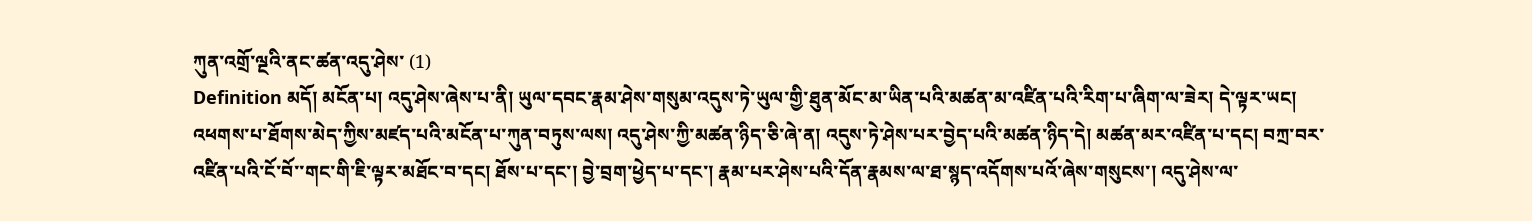ཀུན་འགྲོ་ལྔའི་ནང་ཚན་འདུ་ཤེས་ (1)
Definition མདོ། མངོན་པ། འདུ་ཤེས་ཞེས་པ་ནི། ཡུལ་དབང་རྣམ་ཤེས་གསུམ་འདུས་ཏེ་ཡུལ་གྱི་ཐུན་མོང་མ་ཡིན་པའི་མཚན་མ་འཛིན་པའི་རིག་པ་ཞིག་ལ་ཟེར། དེ་ལྟར་ཡང། འཕགས་པ་ཐོགས་མེད་ཀྱིས་མཛད་པའི་མངོན་པ་ཀུན་བཏུས་ལས། འདུ་ཤེས་ཀྱི་མཚན་ཉིད་ཅི་ཞེ་ན། འདུས་ཏེ་ཤེས་པར་བྱེད་པའི་མཚན་ཉིད་དེ། མཚན་མར་འཛིན་པ་དང། བཀྲ་བར་འཛིན་པའི་ངོ་བོ་་གང་གི་ཇི་ལྟར་མཐོང་བ་དང། ཐོས་པ་དང་། བྱེ་བྲག་ཕྱེད་པ་དང་། རྣམ་པར་ཤེས་པའི་དོན་རྣམས་ལ་ཐ་སྙད་འདོགས་པའོ་ཞེས་གསུངས་། འདུ་ཤེས་ལ་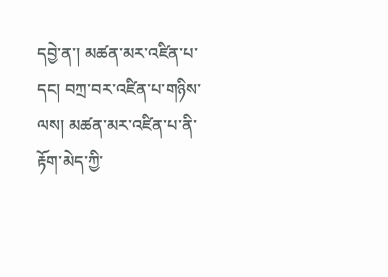དབྱེ་ན་། མཚན་མར་འཛིན་པ་དང། བཀྲ་བར་འཛིན་པ་གཉིས་ལས། མཚན་མར་འཛིན་པ་ནི་རྟོག་མེད་ཀྱི་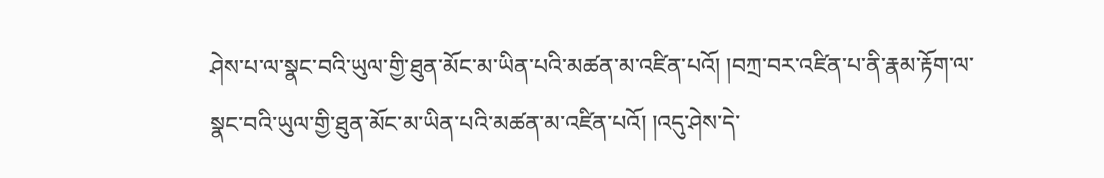ཤེས་པ་ལ་སྣང་བའི་ཡུལ་གྱི་ཐུན་མོང་མ་ཡིན་པའི་མཚན་མ་འཛིན་པའོ། །བཀྲ་བར་འཛིན་པ་ནི་རྣམ་རྟོག་ལ་སྣང་བའི་ཡུལ་གྱི་ཐུན་མོང་མ་ཡིན་པའི་མཚན་མ་འཛིན་པའོ། །འདུ་ཤེས་དེ་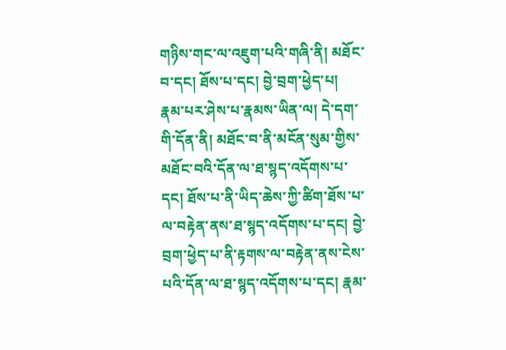གཉིས་གང་ལ་འཇུག་པའི་གཞི་ནི། མཐོང་བ་དང། ཐོས་པ་དང། བྱེ་བྲག་ཕྱེད་པ། རྣམ་པར་ཤེས་པ་རྣམས་ཡིན་ལ། དེ་དག་གི་དོན་ནི། མཐོང་བ་ནི་མངོན་སུམ་གྱིས་མཐོང་བའི་དོན་ལ་ཐ་སྙད་འདོགས་པ་དང། ཐོས་པ་ནི་ཡིད་ཆེས་ཀྱི་ཚིག་ཐོས་པ་ལ་བརྟེན་ནས་ཐ་སྙད་འདོགས་པ་དང། བྱེ་བྲག་ཕྱེད་པ་ནི་རྟགས་ལ་བརྟེན་ནས་ངེས་པའི་དོན་ལ་ཐ་སྙད་འདོགས་པ་དང། རྣམ་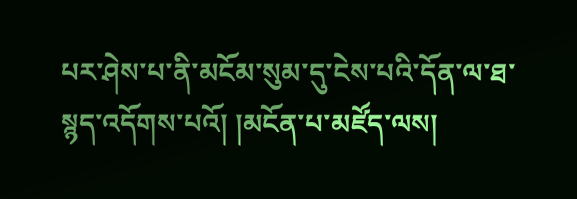པར་ཤེས་པ་ནི་མངོམ་སུམ་དུ་ངེས་པའི་དོན་ལ་ཐ་སྙད་འདོགས་པའོ། །མངོན་པ་མཛོད་ལས།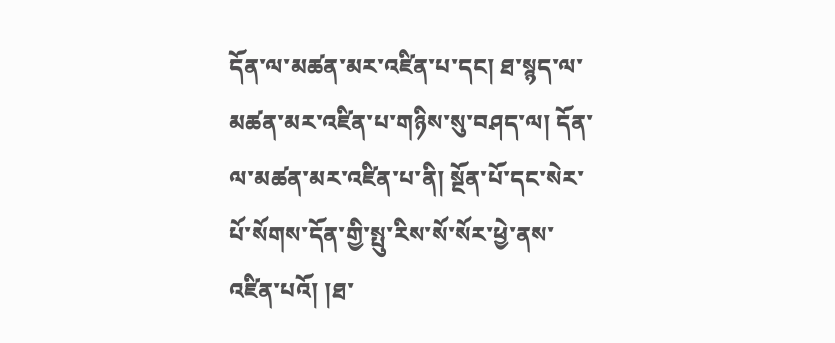དོན་ལ་མཚན་མར་འཛིན་པ་དང། ཐ་སྙད་ལ་མཚན་མར་འཛིན་པ་གཉིས་སུ་བཤད་ལ། དོན་ལ་མཚན་མར་འཛིན་པ་ནི། སྔོན་པོ་དང་སེར་པོ་སོགས་དོན་གྱི་སྤུ་རིས་སོ་སོར་ཕྱེ་ནས་འཛིན་པའོ། །ཐ་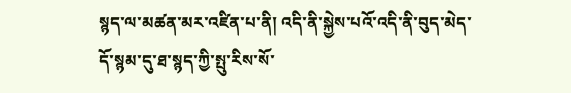སྙད་ལ་མཚན་མར་འཛིན་པ་ནི། འདི་ནི་སྐྱེས་པའོ་འདི་ནི་བུད་མེད་དོ་སྙམ་དུ་ཐ་སྙད་ཀྱི་སྤུ་རིས་སོ་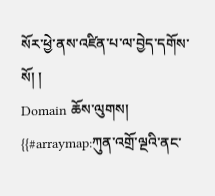སོར་ཕྱེ་ནས་འཛིན་པ་ལ་བྱེད་དགོས་སོ། །
Domain ཆོས་ལུགས།
{{#arraymap:ཀུན་འགྲོ་ལྔའི་ནང་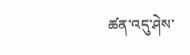ཚན་འདུ་ཤེས་